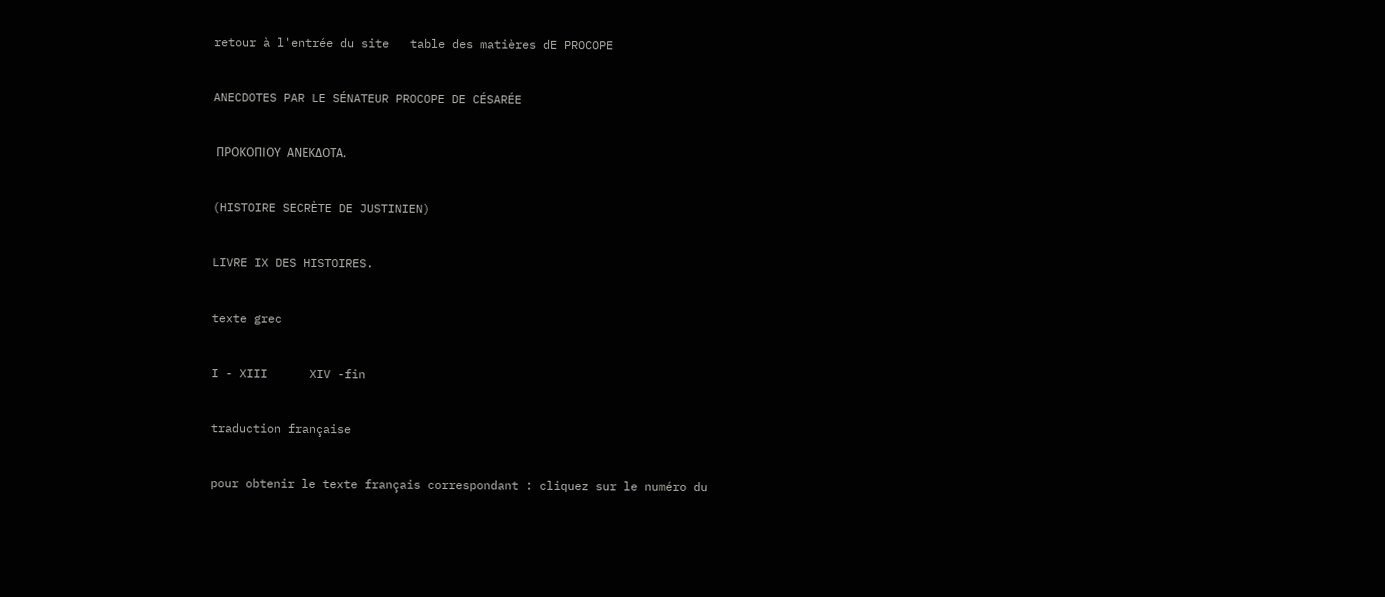retour à l'entrée du site   table des matières dE PROCOPE

ANECDOTES PAR LE SÉNATEUR PROCOPE DE CÉSARÉE

 ΠΡΟΚΟΠΙΟΥ  ΑΝΕΚΔΟΤΑ.

(HISTOIRE SECRÈTE DE JUSTINIEN)

LIVRE IX DES HISTOIRES.

texte grec

I - XIII      XIV -fin

traduction française

pour obtenir le texte français correspondant : cliquez sur le numéro du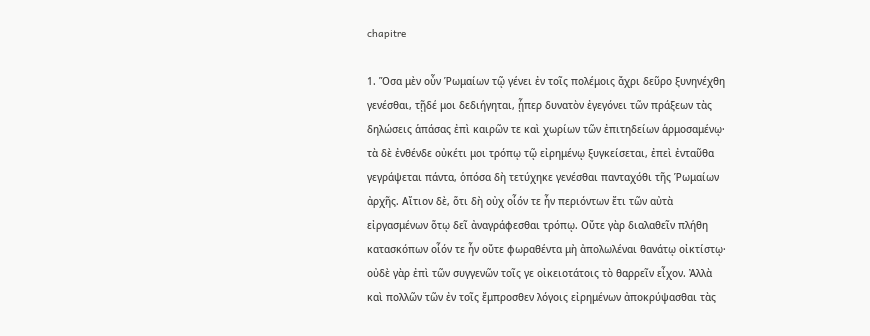chapitre

1. Ὅσα μὲν οὖν Ῥωμαίων τῷ γένει ἐν τοῖς πολέμοις ἄχρι δεῦρο ξυνηνέχθη γενέσθαι, τῇδέ μοι δεδιήγηται, ᾗπερ δυνατὸν ἐγεγόνει τῶν πράξεων τὰς δηλώσεις ἁπάσας ἐπὶ καιρῶν τε καὶ χωρίων τῶν ἐπιτηδείων ἁρμοσαμένῳ· τὰ δὲ ἐνθένδε οὐκέτι μοι τρόπῳ τῷ εἰρημένῳ ξυγκείσεται, ἐπεὶ ἐνταῦθα γεγράψεται πάντα, ὁπόσα δὴ τετύχηκε γενέσθαι πανταχόθι τῆς Ῥωμαίων ἀρχῆς. Αἴτιον δὲ, ὅτι δὴ οὐχ οἷόν τε ἦν περιόντων ἔτι τῶν αὐτὰ εἰργασμένων ὅτῳ δεῖ ἀναγράφεσθαι τρόπῳ. Οὔτε γὰρ διαλαθεῖν πλήθη κατασκόπων οἷόν τε ἦν οὔτε φωραθέντα μὴ ἀπολωλέναι θανάτῳ οἰκτίστῳ· οὐδὲ γὰρ ἐπὶ τῶν συγγενῶν τοῖς γε οἰκειοτάτοις τὸ θαρρεῖν εἶχον. Ἀλλὰ καὶ πολλῶν τῶν ἐν τοῖς ἔμπροσθεν λόγοις εἰρημένων ἀποκρύψασθαι τὰς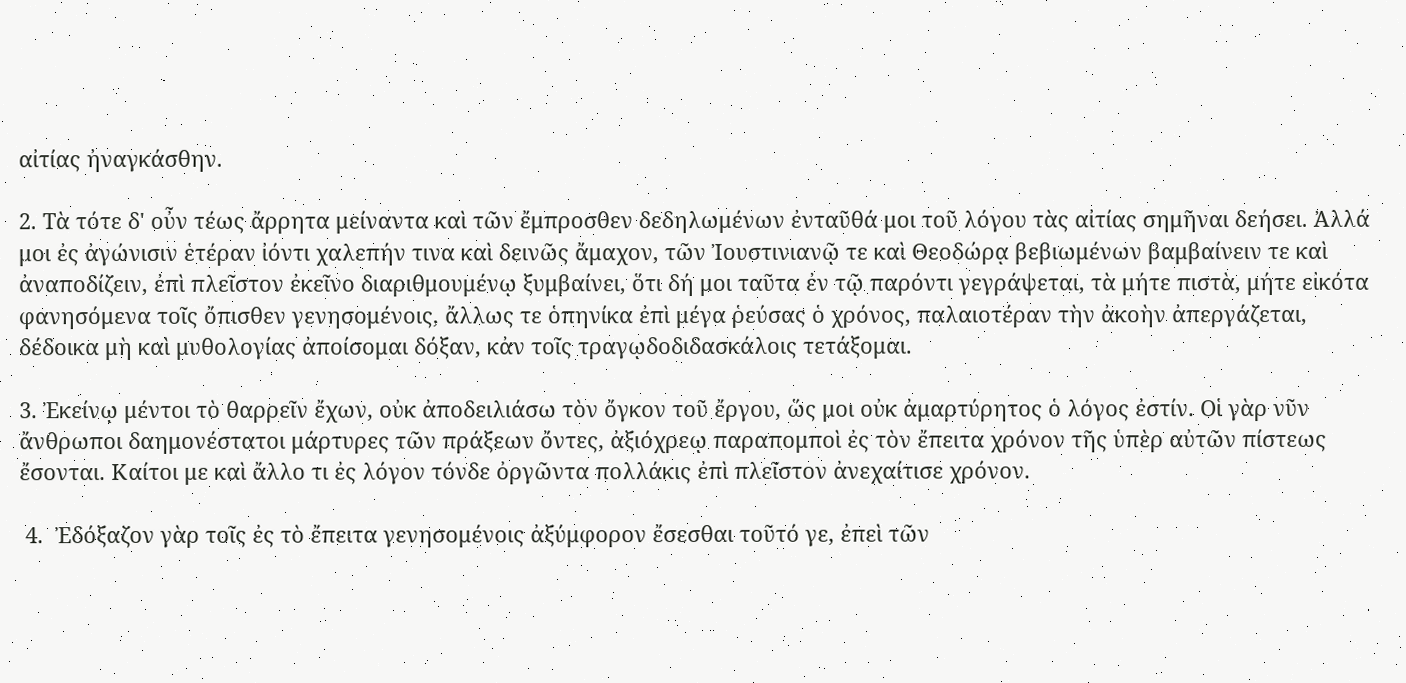αἰτίας ἠναγκάσθην.

2. Τὰ τότε δ' οὖν τέως ἄρρητα μείναντα καὶ τῶν ἔμπροσθεν δεδηλωμένων ἐνταῦθά μοι τοῦ λόγου τὰς αἰτίας σημῆναι δεήσει. Ἀλλά μοι ἐς ἀγώνισιν ἑτέραν ἰόντι χαλεπήν τινα καὶ δεινῶς ἄμαχον, τῶν Ἰουστινιανῷ τε καὶ Θεοδώρᾳ βεβιωμένων βαμβαίνειν τε καὶ ἀναποδίζειν, ἐπὶ πλεῖστον ἐκεῖνο διαριθμουμένῳ ξυμβαίνει, ὅτι δή μοι ταῦτα ἐν τῷ παρόντι γεγράψεται, τὰ μήτε πιστὰ, μήτε εἰκότα φανησόμενα τοῖς ὄπισθεν γενησομένοις, ἄλλως τε ὁπηνίκα ἐπὶ μέγα ῥεύσας ὁ χρόνος, παλαιοτέραν τὴν ἀκοὴν ἀπεργάζεται, δέδοικα μὴ καὶ μυθολογίας ἀποίσομαι δόξαν, κἀν τοῖς τραγῳδοδιδασκάλοις τετάξομαι.

3. Ἐκείνῳ μέντοι τὸ θαρρεῖν ἔχων, οὐκ ἀποδειλιάσω τὸν ὄγκον τοῦ ἔργου, ὥς μοι οὐκ ἀμαρτύρητος ὁ λόγος ἐστίν. Οἱ γὰρ νῦν ἄνθρωποι δαημονέστατοι μάρτυρες τῶν πράξεων ὄντες, ἀξιόχρεῳ παραπομποὶ ἐς τὸν ἔπειτα χρόνον τῆς ὑπὲρ αὐτῶν πίστεως ἔσονται. Καίτοι με καὶ ἄλλο τι ἐς λόγον τόνδε ὀργῶντα πολλάκις ἐπὶ πλεῖστον ἀνεχαίτισε χρόνον.

 4.  Ἐδόξαζον γὰρ τοῖς ἐς τὸ ἔπειτα γενησομένοις ἀξύμφορον ἔσεσθαι τοῦτό γε, ἐπεὶ τῶν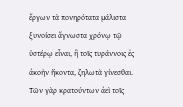ἔργων τὰ πονηρότατα μάλιστα ξυνοίσει ἄγνωστα χρόνῳ τῷ ὑστέρῳ εἶναι, ἢ τοῖς τυράννοις ἐς ἀκοὴν ἥκοντα, ζηλωτὰ γίνεσθαι.  Τῶν γὰρ κρατούντων ἀεὶ τοῖς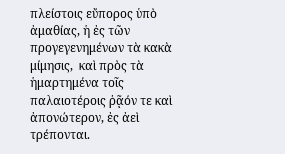πλείστοις εὔπορος ὑπὸ ἀμαθίας, ἡ ἐς τῶν προγεγενημένων τὰ κακὰ μίμησις,  καὶ πρὸς τὰ ἡμαρτημένα τοῖς παλαιοτέροις ῥᾷόν τε καὶ ἀπονώτερον, ἐς ἀεὶ τρέπονται.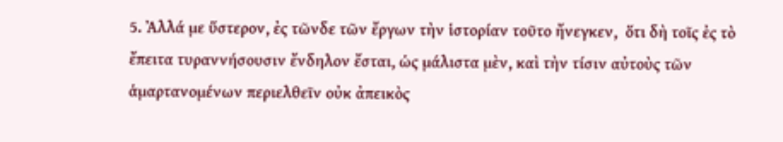5. Ἀλλά με ὕστερον, ἐς τῶνδε τῶν ἔργων τὴν ἱστορίαν τοῦτο ἤνεγκεν,  ὅτι δὴ τοῖς ἐς τὸ ἔπειτα τυραννήσουσιν ἔνδηλον ἔσται, ὡς μάλιστα μὲν, καὶ τὴν τίσιν αὐτοὺς τῶν ἁμαρτανομένων περιελθεῖν οὐκ ἀπεικὸς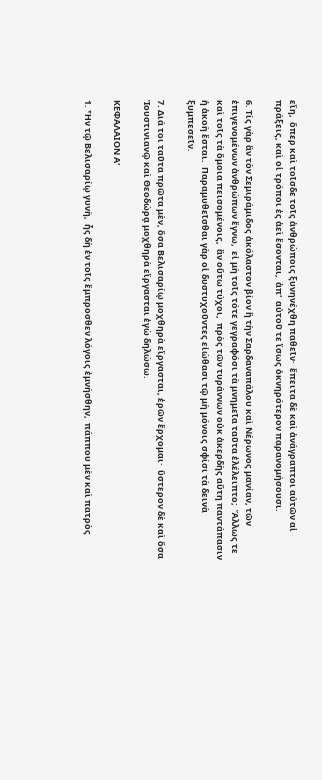εἴη,  ὅπερ καὶ τοῖσδε τοῖς ἀνθρώποις ξυνηνέχθη παθεῖν·  ἔπειτα δὲ καὶ ἀνάγραπτοι αὐτῶν αἱ πράξεις, καὶ οἱ τρόποι ἐς ἀεὶ ἔσονται,  ἀπ'  αὐτοῦ τε ἴσως ὀκνηρότερον παρανομήσουσι.

6. Τίς γὰρ ἂν τὸν Σεμιράμιδος ἀκόλαστον βίον ἢ τὴν Σαρδαναπάλου καὶ Νέρωνος μανίαν, τῶν ἐπιγενομένων ἀνθρώπων ἔγνω,  εἰ μὴ τοῖς τότε γεγραφόσι τὰ μνημεῖα ταῦτα ἐλέλειπτο;  Ἄλλως τε καὶ τοῖς τὰ ὅμοια πεισομένοις,  ἂν οὕτω τύχοι,  πρὸς τῶν τυράννων οὐκ ἀκερδὴς αὕτη παντάπασιν ἡ ἀκοὴ ἔσται.  Παραμυθεῖσθαι γὰρ οἱ δυστυχοῦντες εἰώθασι τῷ μὴ μόνοις σφίσι τὰ δεινὰ ξυμπεσεῖν.

7. Διά τοι ταῦτα πρῶτα μὲν, ὅσα Βελισαρίῳ μοχθηρὰ εἴργασται, ἐρῶν ἔρχομαι·  ὕστερον δὲ καὶ ὅσα Ἰουστινιανῷ καὶ Θεοδώρᾳ μοχθηρὰ εἴργασται ἐγὼ δηλώσω.

ΚΕΦΑΛΑΙΟΝ Α'

1. Ἦν τῷ Βελισαρίῳ γυνὴ,  ἧς δὴ ἐν τοῖς ἔμπροσθεν λόγοις ἐμνήσθην,  πάππου μὲν καὶ πατρὸς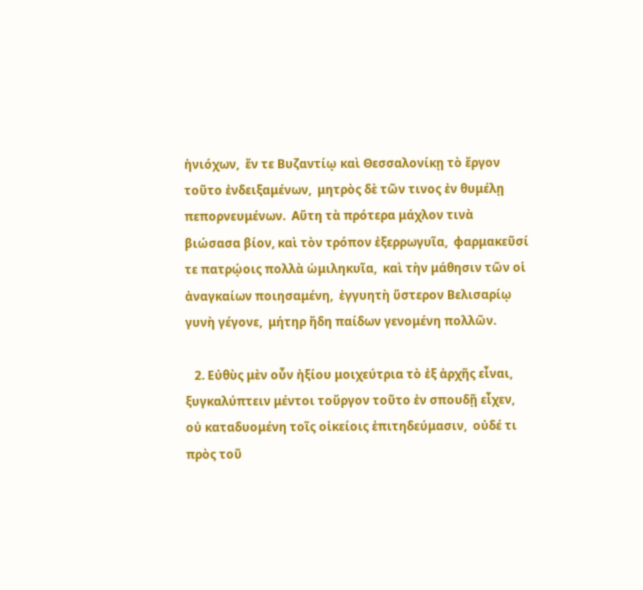ἡνιόχων,  ἔν τε Βυζαντίῳ καὶ Θεσσαλονίκῃ τὸ ἔργον τοῦτο ἐνδειξαμένων,  μητρὸς δὲ τῶν τινος ἐν θυμέλῃ πεπορνευμένων.  Αὕτη τὰ πρότερα μάχλον τινὰ βιώσασα βίον, καὶ τὸν τρόπον ἐξερρωγυῖα,  φαρμακεῦσί τε πατρῴοις πολλὰ ὡμιληκυῖα,  καὶ τὴν μάθησιν τῶν οἱ ἀναγκαίων ποιησαμένη,  ἐγγυητὴ ὕστερον Βελισαρίῳ γυνὴ γέγονε,  μήτηρ ἤδη παίδων γενομένη πολλῶν.

   2. Εὐθὺς μὲν οὖν ἠξίου μοιχεύτρια τὸ ἐξ ἀρχῆς εἶναι,  ξυγκαλύπτειν μέντοι τοὔργον τοῦτο ἐν σπουδῇ εἶχεν,  οὐ καταδυομένη τοῖς οἰκείοις ἐπιτηδεύμασιν,  οὐδέ τι πρὸς τοῦ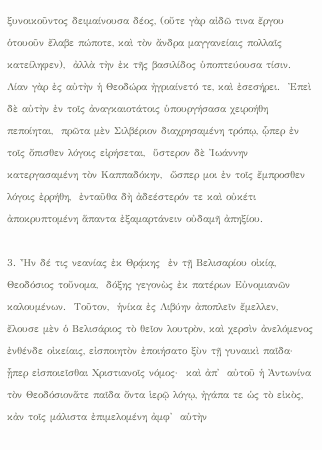ξυνοικοῦντος δειμαίνουσα δέος, (οὔτε γὰρ αἰδῶ τινα ἔργου ὁτουοῦν ἔλαβε πώποτε, καὶ τὸν ἄνδρα μαγγανείαις πολλαῖς κατείληφεν),  ἀλλὰ τὴν ἐκ τῆς βασιλίδος ὑποπτεύουσα τίσιν.  Λίαν γὰρ ἐς αὐτὴν ἡ Θεοδώρα ἠγριαίνετό τε, καὶ ἐσεσήρει.  Ἐπεὶ δὲ αὐτὴν ἐν τοῖς ἀναγκαιοτάτοις ὑπουργήσασα χειροήθη πεποίηται,  πρῶτα μὲν Σιλβέριον διαχρησαμένη τρόπῳ, ᾧπερ ἐν τοῖς ὄπισθεν λόγοις εἰρήσεται,  ὕστερον δὲ Ἰωάννην κατεργασαμένη τὸν Καππαδόκην,  ὥσπερ μοι ἐν τοῖς ἔμπροσθεν λόγοις ἐρρήθη,  ἐνταῦθα δὴ ἀδεέστερόν τε καὶ οὐκέτι ἀποκρυπτομένη ἅπαντα ἐξαμαρτάνειν οὐδαμῆ ἀπηξίου.

3. Ἦν δέ τις νεανίας ἐκ Θρᾴκης  ἐν τῇ Βελισαρίου οἰκίᾳ,  Θεοδόσιος τοὔνομα,  δόξης γεγονὼς ἐκ πατέρων Εὐνομιανῶν καλουμένων.  Τοῦτον,  ἡνίκα ἐς Λιβύην ἀποπλεῖν ἔμελλεν,  ἔλουσε μὲν ὁ Βελισάριος τὸ θεῖον λουτρὸν, καὶ χερσὶν ἀνελόμενος ἐνθένδε οἰκείαις, εἰσποιητὸν ἐποιήσατο ξὺν τῇ γυναικὶ παῖδα·  ᾗπερ εἰσποιεῖσθαι Χριστιανοῖς νόμος·  καὶ ἀπ'  αὐτοῦ ἡ Ἀντωνίνα τὸν Θεοδόσιονἅτε παῖδα ὄντα ἱερῷ λόγῳ, ἠγάπα τε ὡς τὸ εἰκὸς, κἀν τοῖς μάλιστα ἐπιμελομένη ἀμφ'  αὑτὴν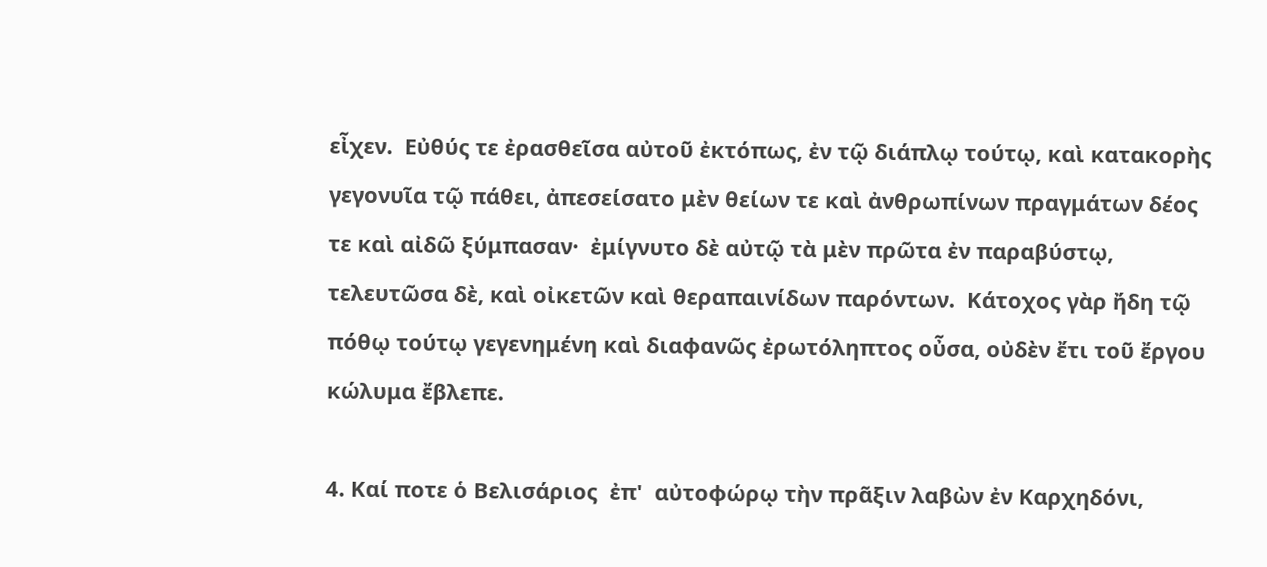εἶχεν.  Εὐθύς τε ἐρασθεῖσα αὐτοῦ ἐκτόπως, ἐν τῷ διάπλῳ τούτῳ, καὶ κατακορὴς γεγονυῖα τῷ πάθει, ἀπεσείσατο μὲν θείων τε καὶ ἀνθρωπίνων πραγμάτων δέος τε καὶ αἰδῶ ξύμπασαν·  ἐμίγνυτο δὲ αὐτῷ τὰ μὲν πρῶτα ἐν παραβύστῳ,  τελευτῶσα δὲ, καὶ οἰκετῶν καὶ θεραπαινίδων παρόντων.  Κάτοχος γὰρ ἤδη τῷ πόθῳ τούτῳ γεγενημένη καὶ διαφανῶς ἐρωτόληπτος οὖσα, οὐδὲν ἔτι τοῦ ἔργου κώλυμα ἔβλεπε.

4. Καί ποτε ὁ Βελισάριος  ἐπ'  αὐτοφώρῳ τὴν πρᾶξιν λαβὼν ἐν Καρχηδόνι,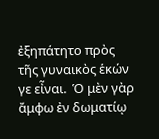ἐξηπάτητο πρὸς τῆς γυναικὸς ἑκών γε εἶναι.  Ὁ μὲν γὰρ ἄμφω ἐν δωματίῳ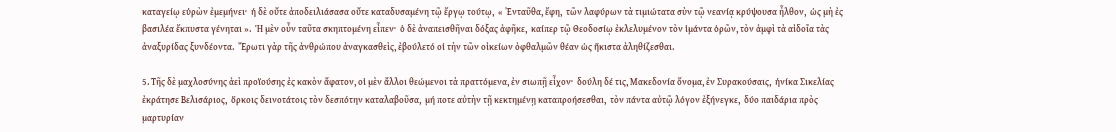καταγείῳ εὑρὼν ἐμεμήνει·  ἡ δὲ οὔτε ἀποδειλιάσασα οὔτε καταδυσαμένη τῷ ἔργῳ τούτῳ,  « Ἐνταῦθα, ἔφη,  τῶν λαφύρων τὰ τιμιώτατα σὺν τῷ νεανίᾳ κρύψουσα ἦλθον,  ὡς μὴ ἐς βασιλέα ἔκπυστα γένηται ».  Ἡ μὲν οὖν ταῦτα σκηπτομένη εἶπεν·  ὁ δὲ ἀναπεισθῆναι δόξας ἀφῆκε,  καίπερ τῷ Θεοδοσίῳ ἐκλελυμένον τὸν ἱμάντα ὁρῶν, τὸν ἀμφὶ τὰ αἰδοῖα τὰς ἀναξυρίδας ξυνδέοντα.  Ἔρωτι γὰρ τῆς ἀνθρώπου ἀναγκασθεὶς, ἐβούλετό οἱ τὴν τῶν οἰκείων ὀφθαλμῶν θέαν ὡς ἥκιστα ἀληθίζεσθαι.

5. Τῆς δὲ μαχλοσύνης ἀεὶ προϊούσης ἐς κακὸν ἄφατον, οἱ μὲν ἄλλοι θεώμενοι τὰ πραττόμενα, ἐν σιωπῇ εἶχον·  δούλη δέ τις, Μακεδονία ὄνομα, ἐν Συρακούσαις,  ἡνίκα Σικελίας ἐκράτησε Βελισάριος,  ὅρκοις δεινοτάτοις τὸν δεσπότην καταλαβοῦσα,  μή ποτε αὐτὴν τῇ κεκτημένῃ καταπροήσεσθαι,  τὸν πάντα αὐτῷ λόγον ἐξήνεγκε,  δύο παιδάρια πρὸς μαρτυρίαν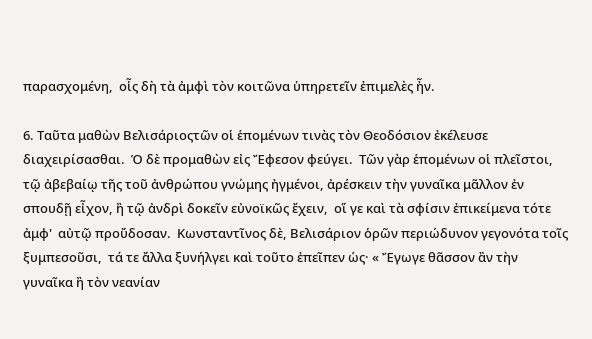παρασχομένη,  οἷς δὴ τὰ ἀμφὶ τὸν κοιτῶνα ὑπηρετεῖν ἐπιμελὲς ἦν.

6. Ταῦτα μαθὼν Βελισάριοςτῶν οἱ ἑπομένων τινὰς τὸν Θεοδόσιον ἐκέλευσε διαχειρίσασθαι.  Ὁ δὲ προμαθὼν εἰς Ἔφεσον φεύγει.  Τῶν γὰρ ἑπομένων οἱ πλεῖστοι, τῷ ἀβεβαίῳ τῆς τοῦ ἀνθρώπου γνώμης ἠγμένοι, ἀρέσκειν τὴν γυναῖκα μᾶλλον ἐν σπουδῇ εἶχον, ἢ τῷ ἀνδρὶ δοκεῖν εὐνοϊκῶς ἔχειν,  οἵ γε καὶ τὰ σφίσιν ἐπικείμενα τότε ἀμφ'  αὐτῷ προὔδοσαν.  Κωνσταντῖνος δὲ, Βελισάριον ὁρῶν περιώδυνον γεγονότα τοῖς ξυμπεσοῦσι,  τά τε ἄλλα ξυνήλγει καὶ τοῦτο ἐπεῖπεν ὡς· « Ἔγωγε θᾶσσον ἂν τὴν γυναῖκα ἢ τὸν νεανίαν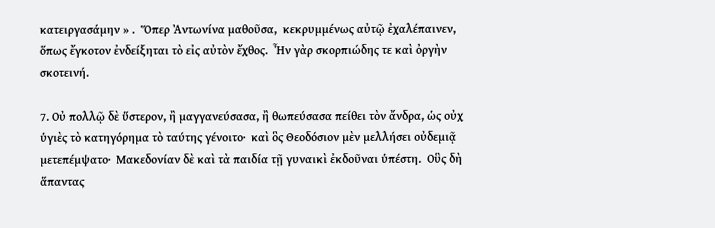κατειργασάμην » .  Ὅπερ Ἀντωνίνα μαθοῦσα,  κεκρυμμένως αὐτῷ ἐχαλέπαινεν,  ὅπως ἔγκοτον ἐνδείξηται τὸ εἰς αὐτὸν ἔχθος.  Ἦν γὰρ σκορπιώδης τε καὶ ὀργὴν σκοτεινή.

7. Οὐ πολλῷ δὲ ὕστερον, ἢ μαγγανεύσασα, ἢ θωπεύσασα πείθει τὸν ἄνδρα, ὡς οὐχ ὑγιὲς τὸ κατηγόρημα τὸ ταύτης γένοιτο·  καὶ ὃς Θεοδόσιον μὲν μελλήσει οὐδεμιᾷ μετεπέμψατο·  Μακεδονίαν δὲ καὶ τὰ παιδία τῇ γυναικὶ ἐκδοῦναι ὑπέστη.  Οὓς δὴ ἅπαντας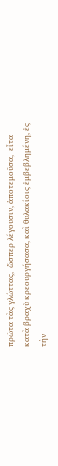πρῶτα τὰς γλώττας,  ὥσπερ λέγουσιν, ἀποτεμοῦσα,  εἶτα κατὰ βραχὺ κρεουργήσασα, καὶ θυλακίοις ἐμβεβλημένη, ἐς τὴν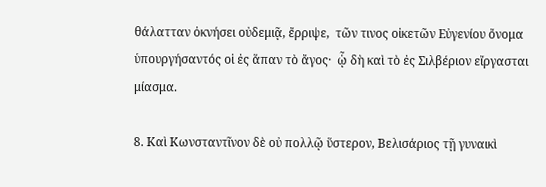θάλατταν ὀκνήσει οὐδεμιᾷ, ἔρριψε,  τῶν τινος οἰκετῶν Εὐγενίου ὄνομα ὑπουργήσαντός οἱ ἐς ἅπαν τὸ ἄγος·  ᾧ δὴ καὶ τὸ ἐς Σιλβέριον εἴργασται μίασμα.

8. Καὶ Κωνσταντῖνον δὲ οὐ πολλῷ ὕστερον, Βελισάριος τῇ γυναικὶ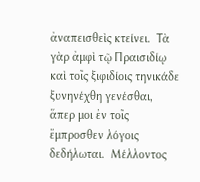ἀναπεισθεὶς κτείνει.  Τὰ γὰρ ἀμφὶ τῷ Πραισιδίῳ καὶ τοῖς ξιφιδίοις τηνικάδε ξυνηνέχθη γενέσθαι, ἅπερ μοι ἐν τοῖς ἔμπροσθεν λόγοις δεδήλωται.  Μέλλοντος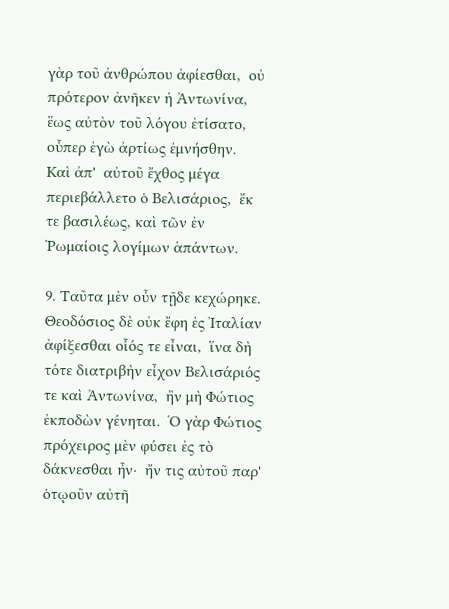γὰρ τοῦ ἀνθρώπου ἀφίεσθαι,  οὐ πρότερον ἀνῆκεν ἡ Ἀντωνίνα,  ἕως αὐτὸν τοῦ λόγου ἐτίσατο,  οὗπερ ἐγὼ ἀρτίως ἐμνήσθην.  Καὶ ἀπ'  αὐτοῦ ἔχθος μέγα περιεβάλλετο ὁ Βελισάριος,  ἔκ τε βασιλέως, καὶ τῶν ἐν Ῥωμαίοις λογίμων ἁπάντων.

9. Ταῦτα μὲν οὖν τῇδε κεχώρηκε.  Θεοδόσιος δὲ οὐκ ἔφη ἐς Ἰταλίαν ἀφίξεσθαι οἷός τε εἶναι,  ἵνα δὴ τότε διατριβὴν εἶχον Βελισάριός τε καὶ Ἀντωνίνα,  ἢν μὴ Φώτιος ἐκποδὼν γένηται.  Ὁ γὰρ Φώτιος πρόχειρος μὲν φύσει ἐς τὸ δάκνεσθαι ἦν·  ἤν τις αὐτοῦ παρ'  ὁτῳοῦν αὐτῆ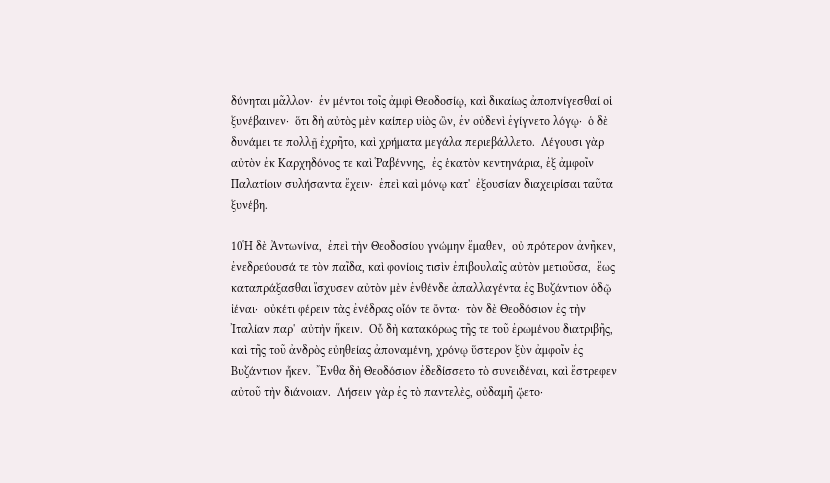δύνηται μᾶλλον·  ἐν μέντοι τοῖς ἀμφὶ Θεοδοσίῳ, καὶ δικαίως ἀποπνίγεσθαί οἱ ξυνέβαινεν·  ὅτι δὴ αὐτὸς μὲν καίπερ υἱὸς ὢν, ἐν οὐδενὶ ἐγίγνετο λόγῳ·  ὁ δὲ δυνάμει τε πολλῇ ἐχρῆτο, καὶ χρήματα μεγάλα περιεβάλλετο.  Λέγουσι γὰρ αὐτὸν ἐκ Καρχηδόνος τε καὶ Ῥαβέννης,  ἐς ἑκατὸν κεντηνάρια, ἐξ ἀμφοῖν Παλατίοιν συλήσαντα ἔχειν·  ἐπεὶ καὶ μόνῳ κατ'  ἐξουσίαν διαχειρίσαι ταῦτα ξυνέβη.

10Ἡ δὲ Ἀντωνίνα,  ἐπεὶ τὴν Θεοδοσίου γνώμην ἔμαθεν,  οὐ πρότερον ἀνῆκεν, ἐνεδρεύουσά τε τὸν παῖδα, καὶ φονίοις τισὶν ἐπιβουλαῖς αὐτὸν μετιοῦσα,  ἕως καταπράξασθαι ἴσχυσεν αὐτὸν μὲν ἐνθένδε ἀπαλλαγέντα ἐς Βυζάντιον ὁδῷ ἰέναι·  οὐκέτι φέρειν τὰς ἐνέδρας οἷόν τε ὄντα·  τὸν δὲ Θεοδόσιον ἐς τὴν Ἰταλίαν παρ'  αὐτὴν ἥκειν.  Οὗ δὴ κατακόρως τῆς τε τοῦ ἐρωμένου διατριβῆς, καὶ τῆς τοῦ ἀνδρὸς εὐηθείας ἀποναμένη, χρόνῳ ὕστερον ξὺν ἀμφοῖν ἐς Βυζάντιον ἧκεν.  Ἔνθα δὴ Θεοδόσιον ἐδεδίσσετο τὸ συνειδέναι, καὶ ἔστρεφεν αὐτοῦ τὴν διάνοιαν.  Λήσειν γὰρ ἐς τὸ παντελὲς, οὐδαμῆ ᾤετο·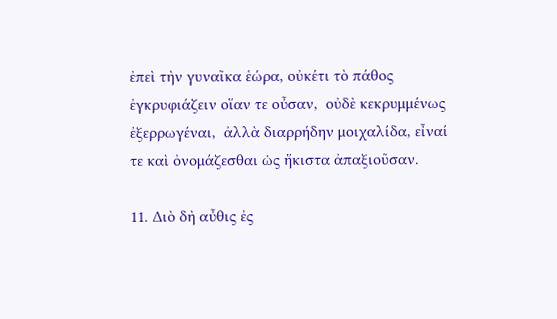ἐπεὶ τὴν γυναῖκα ἑώρα, οὐκέτι τὸ πάθος ἐγκρυφιάζειν οἵαν τε οὖσαν,  οὐδὲ κεκρυμμένως ἐξερρωγέναι,  ἀλλὰ διαρρήδην μοιχαλίδα, εἶναί τε καὶ ὀνομάζεσθαι ὡς ἥκιστα ἀπαξιοῦσαν.

11. Διὸ δὴ αὖθις ἐς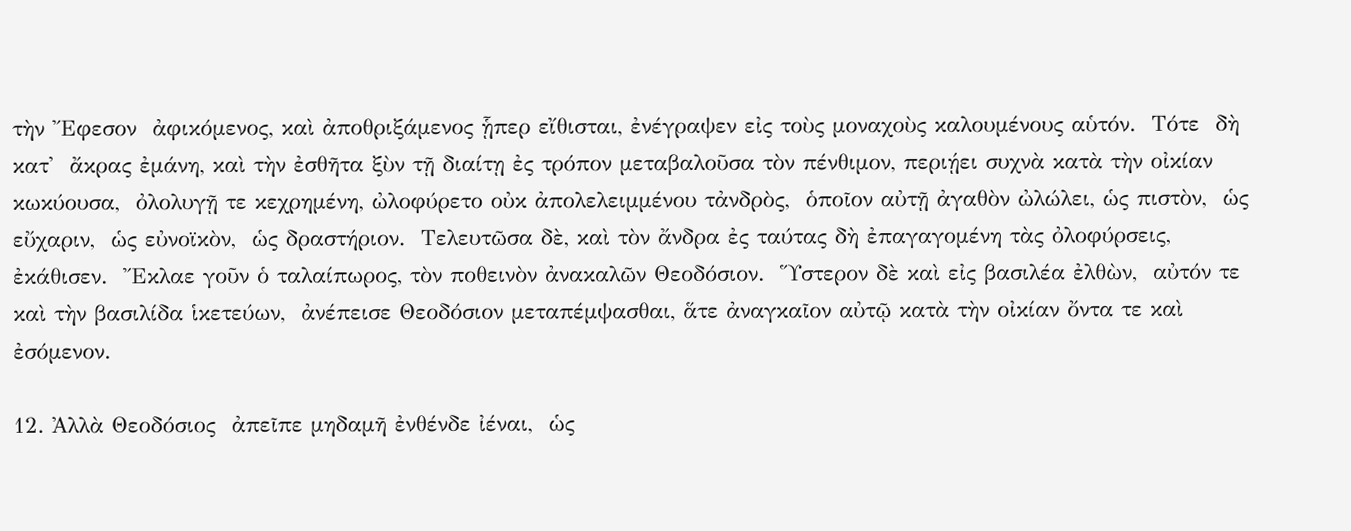τὴν Ἔφεσον  ἀφικόμενος, καὶ ἀποθριξάμενος ᾗπερ εἴθισται, ἐνέγραψεν εἰς τοὺς μοναχοὺς καλουμένους αὑτόν.  Τότε  δὴ κατ'  ἄκρας ἐμάνη, καὶ τὴν ἐσθῆτα ξὺν τῇ διαίτῃ ἐς τρόπον μεταβαλοῦσα τὸν πένθιμον, περιῄει συχνὰ κατὰ τὴν οἰκίαν κωκύουσα,  ὀλολυγῇ τε κεχρημένη, ὠλοφύρετο οὐκ ἀπολελειμμένου τἀνδρὸς,  ὁποῖον αὐτῇ ἀγαθὸν ὠλώλει, ὡς πιστὸν,  ὡς εὔχαριν,  ὡς εὐνοϊκὸν,  ὡς δραστήριον.  Τελευτῶσα δὲ, καὶ τὸν ἄνδρα ἐς ταύτας δὴ ἐπαγαγομένη τὰς ὀλοφύρσεις, ἐκάθισεν.  Ἔκλαε γοῦν ὁ ταλαίπωρος, τὸν ποθεινὸν ἀνακαλῶν Θεοδόσιον.  Ὕστερον δὲ καὶ εἰς βασιλέα ἐλθὼν,  αὐτόν τε καὶ τὴν βασιλίδα ἱκετεύων,  ἀνέπεισε Θεοδόσιον μεταπέμψασθαι, ἅτε ἀναγκαῖον αὐτῷ κατὰ τὴν οἰκίαν ὄντα τε καὶ ἐσόμενον.

12. Ἀλλὰ Θεοδόσιος  ἀπεῖπε μηδαμῆ ἐνθένδε ἰέναι,  ὡς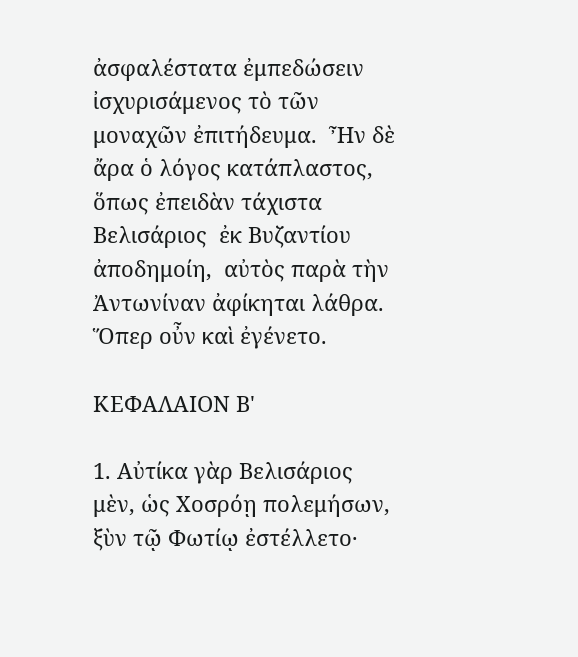ἀσφαλέστατα ἐμπεδώσειν ἰσχυρισάμενος τὸ τῶν μοναχῶν ἐπιτήδευμα.  Ἦν δὲ ἄρα ὁ λόγος κατάπλαστος,  ὅπως ἐπειδὰν τάχιστα Βελισάριος  ἐκ Βυζαντίου  ἀποδημοίη,  αὐτὸς παρὰ τὴν Ἀντωνίναν ἀφίκηται λάθρα. Ὅπερ οὖν καὶ ἐγένετο.

ΚΕΦΑΛΑΙΟΝ Β'

1. Αὐτίκα γὰρ Βελισάριος μὲν, ὡς Χοσρόῃ πολεμήσων, ξὺν τῷ Φωτίῳ ἐστέλλετο·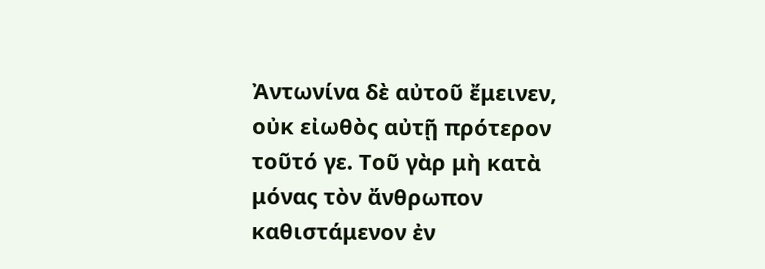Ἀντωνίνα δὲ αὐτοῦ ἔμεινεν, οὐκ εἰωθὸς αὐτῇ πρότερον τοῦτό γε. Τοῦ γὰρ μὴ κατὰ μόνας τὸν ἄνθρωπον καθιστάμενον ἐν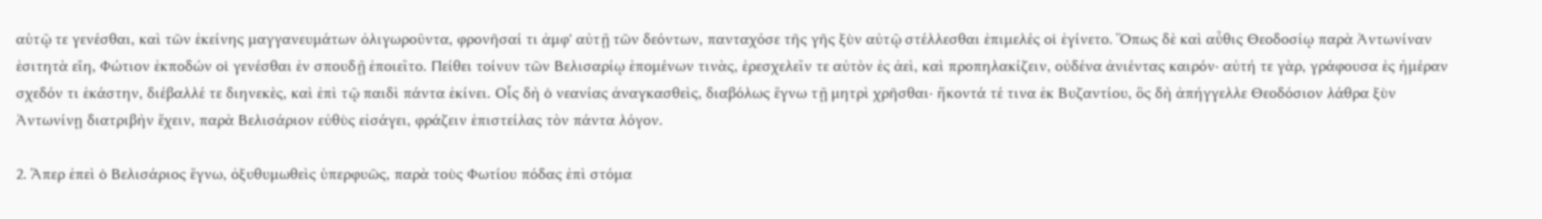αὑτῷ τε γενέσθαι, καὶ τῶν ἐκείνης μαγγανευμάτων ὀλιγωροῦντα, φρονῆσαί τι ἀμφ' αὐτῇ τῶν δεόντων, πανταχόσε τῆς γῆς ξὺν αὐτῷ στέλλεσθαι ἐπιμελές οἱ ἐγίνετο. Ὅπως δὲ καὶ αὖθις Θεοδοσίῳ παρὰ Ἀντωνίναν ἐσιτητὰ εἴη, Φώτιον ἐκποδών οἱ γενέσθαι ἐν σπουδῇ ἐποιεῖτο. Πείθει τοίνυν τῶν Βελισαρίῳ ἑπομένων τινὰς, ἐρεσχελεῖν τε αὐτὸν ἐς ἀεὶ, καὶ προπηλακίζειν, οὐδένα ἀνιέντας καιρόν· αὐτή τε γὰρ, γράφουσα ἐς ἡμέραν σχεδόν τι ἑκάστην, διέβαλλέ τε διηνεκὲς, καὶ ἐπὶ τῷ παιδὶ πάντα ἐκίνει. Οἷς δὴ ὁ νεανίας ἀναγκασθεὶς, διαβόλως ἔγνω τῇ μητρὶ χρῆσθαι· ἥκοντά τέ τινα ἐκ Βυζαντίου, ὃς δὴ ἀπήγγελλε Θεοδόσιον λάθρα ξὺν Ἀντωνίνῃ διατριβὴν ἔχειν, παρὰ Βελισάριον εὐθὺς εἰσάγει, φράζειν ἐπιστείλας τὸν πάντα λόγον.

2. Ἅπερ ἐπεὶ ὁ Βελισάριος ἔγνω, ὀξυθυμωθεὶς ὑπερφυῶς, παρὰ τοὺς Φωτίου πόδας ἐπὶ στόμα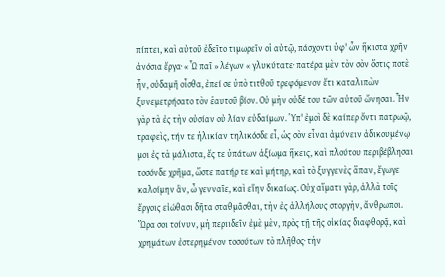πίπτει, καὶ αὐτοῦ ἐδεῖτο τιμωρεῖν οἱ αὐτῷ, πάσχοντι ὑφ' ὧν ἥκιστα χρῆν ἀνόσια ἔργα· « Ὦ παῖ » λέγων « γλυκύτατε· πατέρα μὲν τὸν σὸν ὅστις ποτὲ ἦν, οὐδαμῆ οἶσθα, ἐπεί σε ὑπὸ τιτθοῦ τρεφόμενον ἔτι καταλιπὼν ξυνεμετρήσατο τὸν ἑαυτοῦ βίον. Οὐ μὴν οὐδέ του τῶν αὐτοῦ ὤνησαι. Ἦν γὰρ τὰ ἐς τὴν οὐσίαν οὐ λίαν εὐδαίμων. Ὑπ' ἐμοὶ δὲ καίπερ ὄντι πατρωῷ, τραφεὶς, τήν τε ἡλικίαν τηλικόσδε εἶ, ὡς σὸν εἶναι ἀμύνειν ἀδικουμένῳ μοι ἐς τὰ μάλιστα, ἔς τε ὑπάτων ἀξίωμα ἥκεις, καὶ πλούτου περιβέβλησαι τοσόνδε χρῆμα, ὥστε πατήρ τε καὶ μήτηρ, καὶ τὸ ξυγγενὲς ἅπαν, ἔγωγε καλοίμην ἂν, ὦ γενναῖε, καὶ εἴην δικαίως. Οὐχ αἵματι γὰρ, ἀλλὰ τοῖς ἔργοις εἰώθασι δῆτα σταθμᾶσθαι, τὴν ἐς ἀλλήλους στοργὴν, ἄνθρωποι. Ὥρα σοι τοίνυν, μὴ περιιδεῖν ἐμὲ μὲν, πρὸς τῇ τῆς οἰκίας διαφθορᾷ, καὶ χρημάτων ἐστερημένον τοσούτων τὸ πλῆθος· τὴν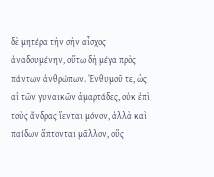δὲ μητέρα τὴν σὴν αἶσχος ἀναδουμένην, οὕτω δὴ μέγα πρὸς πάντων ἀνθρώπων. Ἐνθυμοῦ τε, ὡς αἱ τῶν γυναικῶν ἁμαρτάδες, οὐκ ἐπὶ τοὺς ἄνδρας ἵενται μόνον, ἀλλὰ καὶ παίδων ἅπτονται μᾶλλον, οὕς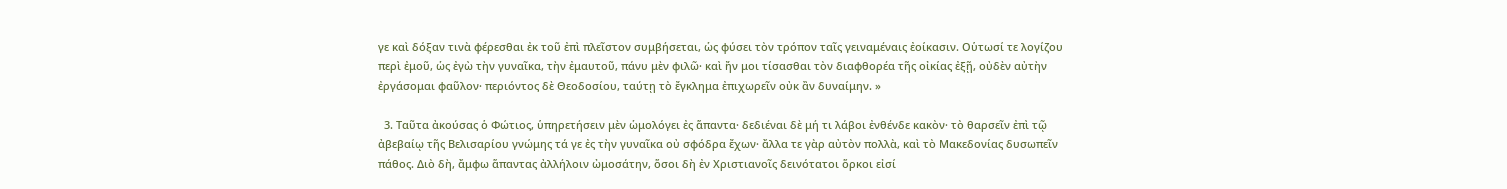γε καὶ δόξαν τινὰ φέρεσθαι ἐκ τοῦ ἐπὶ πλεῖστον συμβήσεται, ὡς φύσει τὸν τρόπον ταῖς γειναμέναις ἐοίκασιν. Οὑτωσί τε λογίζου περὶ ἐμοῦ, ὡς ἐγὼ τὴν γυναῖκα, τὴν ἐμαυτοῦ, πάνυ μὲν φιλῶ· καὶ ἤν μοι τίσασθαι τὸν διαφθορέα τῆς οἰκίας ἐξῇ, οὐδὲν αὐτὴν ἐργάσομαι φαῦλον· περιόντος δὲ Θεοδοσίου, ταύτῃ τὸ ἔγκλημα ἐπιχωρεῖν οὐκ ἂν δυναίμην. »

  3. Ταῦτα ἀκούσας ὁ Φώτιος, ὑπηρετήσειν μὲν ὡμολόγει ἐς ἅπαντα· δεδιέναι δὲ μή τι λάβοι ἐνθένδε κακὸν· τὸ θαρσεῖν ἐπὶ τῷ ἀβεβαίῳ τῆς Βελισαρίου γνώμης τά γε ἐς τὴν γυναῖκα οὐ σφόδρα ἔχων· ἄλλα τε γὰρ αὐτὸν πολλὰ, καὶ τὸ Μακεδονίας δυσωπεῖν πάθος. Διὸ δὴ, ἄμφω ἅπαντας ἀλλήλοιν ὠμοσάτην, ὅσοι δὴ ἐν Χριστιανοῖς δεινότατοι ὅρκοι εἰσί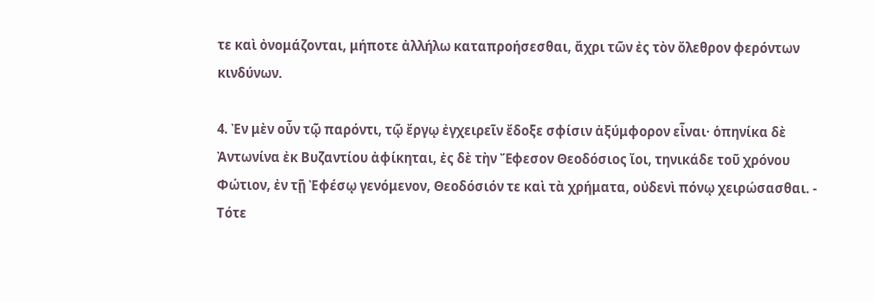τε καὶ ὀνομάζονται, μήποτε ἀλλήλω καταπροήσεσθαι, ἄχρι τῶν ἐς τὸν ὄλεθρον φερόντων κινδύνων.

4. Ἐν μὲν οὖν τῷ παρόντι, τῷ ἔργῳ ἐγχειρεῖν ἔδοξε σφίσιν ἀξύμφορον εἶναι· ὁπηνίκα δὲ Ἀντωνίνα ἐκ Βυζαντίου ἀφίκηται, ἐς δὲ τὴν Ἔφεσον Θεοδόσιος ἴοι, τηνικάδε τοῦ χρόνου Φώτιον, ἐν τῇ Ἐφέσῳ γενόμενον, Θεοδόσιόν τε καὶ τὰ χρήματα, οὐδενὶ πόνῳ χειρώσασθαι. - Τότε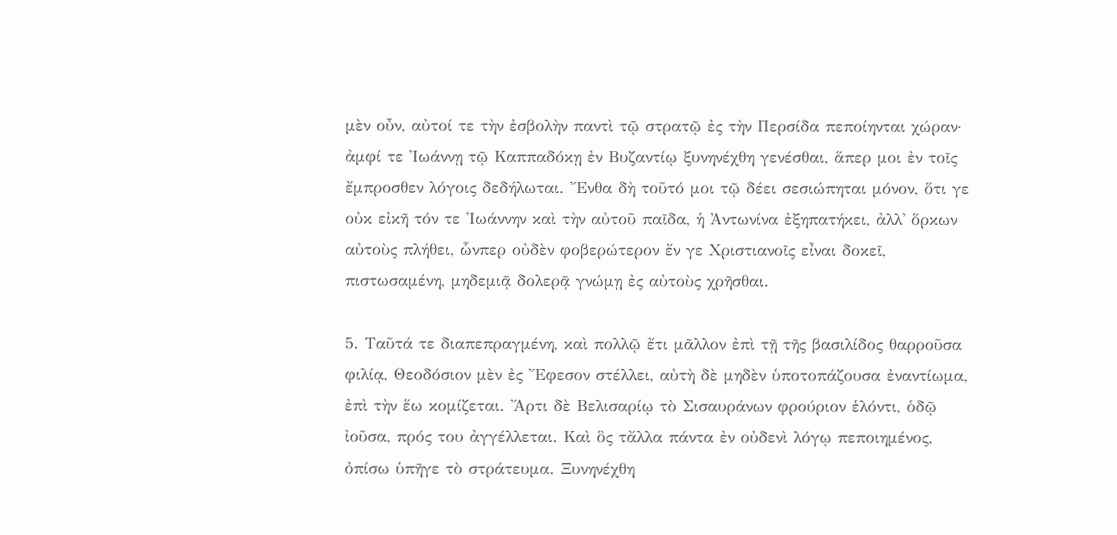μὲν οὖν, αὐτοί τε τὴν ἐσβολὴν παντὶ τῷ στρατῷ ἐς τὴν Περσίδα πεποίηνται χώραν· ἀμφί τε Ἰωάννῃ τῷ Καππαδόκῃ ἐν Βυζαντίῳ ξυνηνέχθη γενέσθαι, ἅπερ μοι ἐν τοῖς ἔμπροσθεν λόγοις δεδήλωται. Ἔνθα δὴ τοῦτό μοι τῷ δέει σεσιώπηται μόνον, ὅτι γε οὐκ εἰκῆ τόν τε Ἰωάννην καὶ τὴν αὐτοῦ παῖδα, ἡ Ἀντωνίνα ἐξηπατήκει, ἀλλ' ὅρκων αὐτοὺς πλήθει, ὧνπερ οὐδὲν φοβερώτερον ἔν γε Χριστιανοῖς εἶναι δοκεῖ, πιστωσαμένη, μηδεμιᾷ δολερᾷ γνώμῃ ἐς αὐτοὺς χρῆσθαι.

5. Ταῦτά τε διαπεπραγμένη, καὶ πολλῷ ἔτι μᾶλλον ἐπὶ τῇ τῆς βασιλίδος θαρροῦσα φιλίᾳ, Θεοδόσιον μὲν ἐς Ἔφεσον στέλλει, αὐτὴ δὲ μηδὲν ὑποτοπάζουσα ἐναντίωμα, ἐπὶ τὴν ἕω κομίζεται. Ἄρτι δὲ Βελισαρίῳ τὸ Σισαυράνων φρούριον ἑλόντι, ὁδῷ ἰοῦσα, πρός του ἀγγέλλεται. Καὶ ὃς τἄλλα πάντα ἐν οὐδενὶ λόγῳ πεποιημένος, ὀπίσω ὑπῆγε τὸ στράτευμα. Ξυνηνέχθη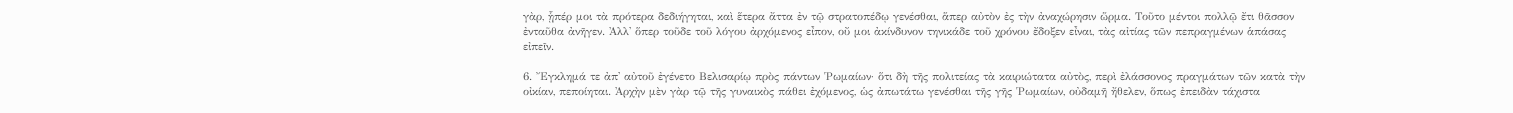γὰρ, ᾗπέρ μοι τὰ πρότερα δεδιήγηται, καὶ ἕτερα ἄττα ἐν τῷ στρατοπέδῳ γενέσθαι, ἅπερ αὐτὸν ἐς τὴν ἀναχώρησιν ὥρμα. Τοῦτο μέντοι πολλῷ ἔτι θᾶσσον ἐνταῦθα ἀνῆγεν. Ἀλλ' ὅπερ τοῦδε τοῦ λόγου ἀρχόμενος εἶπον, οὔ μοι ἀκίνδυνον τηνικάδε τοῦ χρόνου ἔδοξεν εἶναι, τὰς αἰτίας τῶν πεπραγμένων ἁπάσας εἰπεῖν.

6. Ἔγκλημά τε ἀπ' αὐτοῦ ἐγένετο Βελισαρίῳ πρὸς πάντων Ῥωμαίων· ὅτι δὴ τῆς πολιτείας τὰ καιριώτατα αὐτὸς, περὶ ἐλάσσονος πραγμάτων τῶν κατὰ τὴν οἰκίαν, πεποίηται. Ἀρχὴν μὲν γὰρ τῷ τῆς γυναικὸς πάθει ἐχόμενος, ὡς ἀπωτάτω γενέσθαι τῆς γῆς Ῥωμαίων, οὐδαμῆ ἤθελεν, ὅπως ἐπειδὰν τάχιστα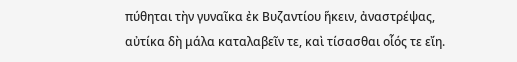πύθηται τὴν γυναῖκα ἐκ Βυζαντίου ἥκειν, ἀναστρέψας, αὐτίκα δὴ μάλα καταλαβεῖν τε, καὶ τίσασθαι οἷός τε εἴη.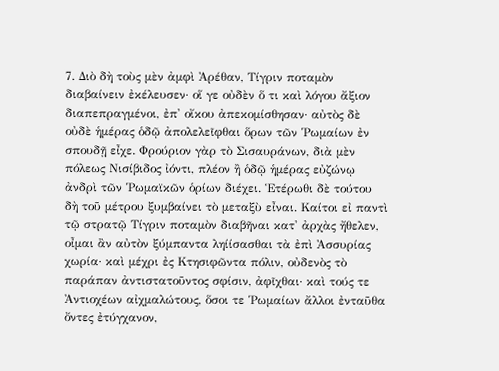7. Διὸ δὴ τοὺς μὲν ἀμφὶ Ἀρέθαν, Τίγριν ποταμὸν διαβαίνειν ἐκέλευσεν· οἵ γε οὐδὲν ὅ τι καὶ λόγου ἄξιον διαπεπραγμένοι, ἐπ' οἴκου ἀπεκομίσθησαν· αὐτὸς δὲ οὐδὲ ἡμέρας ὁδῷ ἀπολελεῖφθαι ὅρων τῶν Ῥωμαίων ἐν σπουδῇ εἶχε. Φρούριον γὰρ τὸ Σισαυράνων, διὰ μὲν πόλεως Νισίβιδος ἰόντι, πλέον ἢ ὁδῷ ἡμέρας εὐζώνῳ ἀνδρὶ τῶν Ῥωμαϊκῶν ὁρίων διέχει. Ἑτέρωθι δὲ τούτου δὴ τοῦ μέτρου ξυμβαίνει τὸ μεταξὺ εἶναι. Καίτοι εἰ παντὶ τῷ στρατῷ Τίγριν ποταμὸν διαβῆναι κατ' ἀρχὰς ἤθελεν, οἶμαι ἂν αὐτὸν ξύμπαντα ληίίσασθαι τὰ ἐπὶ Ἀσσυρίας χωρία· καὶ μέχρι ἐς Κτησιφῶντα πόλιν, οὐδενὸς τὸ παράπαν ἀντιστατοῦντος σφίσιν, ἀφῖχθαι· καὶ τούς τε Ἀντιοχέων αἰχμαλώτους, ὅσοι τε Ῥωμαίων ἄλλοι ἐνταῦθα ὄντες ἐτύγχανον,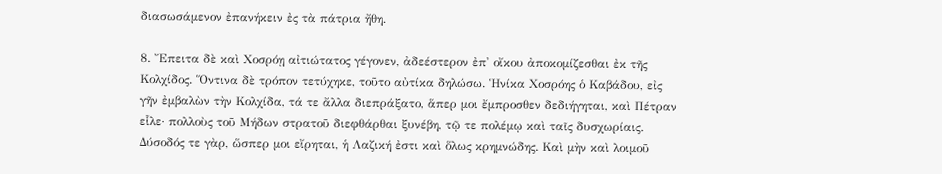διασωσάμενον ἐπανήκειν ἐς τὰ πάτρια ἤθη.

8. Ἔπειτα δὲ καὶ Χοσρόῃ αἰτιώτατος γέγονεν, ἀδεέστερον ἐπ' οἴκου ἀποκομίζεσθαι ἐκ τῆς Κολχίδος. Ὅντινα δὲ τρόπον τετύχηκε, τοῦτο αὐτίκα δηλώσω. Ἡνίκα Χοσρόης ὁ Καβάδου, εἰς γῆν ἐμβαλὼν τὴν Κολχίδα, τά τε ἄλλα διεπράξατο, ἅπερ μοι ἔμπροσθεν δεδιήγηται, καὶ Πέτραν εἷλε· πολλοὺς τοῦ Μήδων στρατοῦ διεφθάρθαι ξυνέβη, τῷ τε πολέμῳ καὶ ταῖς δυσχωρίαις. Δύσοδός τε γὰρ, ὥσπερ μοι εἴρηται, ἡ Λαζική ἐστι καὶ ὅλως κρημνώδης. Καὶ μὴν καὶ λοιμοῦ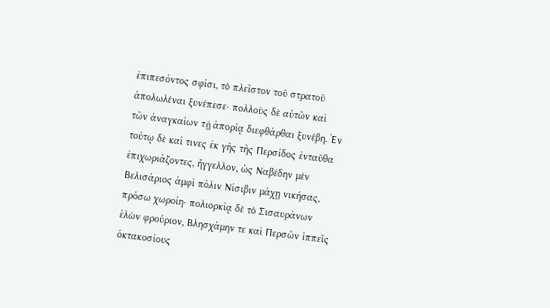ἐπιπεσόντος σφίσι, τὸ πλεῖστον τοῦ στρατοῦ ἀπολωλέναι ξυνέπεσε· πολλοὺς δὲ αὐτῶν καὶ τῶν ἀναγκαίων τῇ ἀπορίᾳ διεφθάρθαι ξυνέβη. Ἐν τούτῳ δὲ καί τινες ἐκ γῆς τῆς Περσίδος ἐνταῦθα ἐπιχωριάζοντες, ἤγγελλον, ὡς Ναβέδην μὲν Βελισάριος ἀμφὶ πόλιν Νίσιβιν μάχῃ νικήσας, πρόσω χωροίη· πολιορκίᾳ δὲ τὸ Σισαυράνων ἑλὼν φρούριον, Βλησχάμην τε καὶ Περσῶν ἱππεῖς ὀκτακοσίους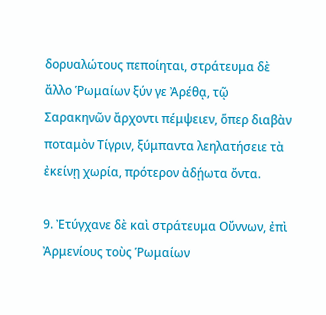δορυαλώτους πεποίηται, στράτευμα δὲ ἄλλο Ῥωμαίων ξύν γε Ἀρέθᾳ, τῷ Σαρακηνῶν ἄρχοντι πέμψειεν, ὅπερ διαβὰν ποταμὸν Τίγριν, ξύμπαντα λεηλατήσειε τὰ ἐκείνῃ χωρία, πρότερον ἀδῄωτα ὄντα.

9. Ἐτύγχανε δὲ καὶ στράτευμα Οὔννων, ἐπὶ Ἀρμενίους τοὺς Ῥωμαίων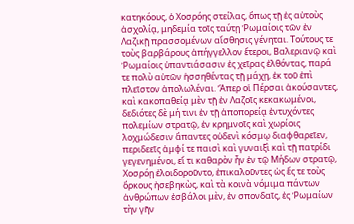κατηκόους, ὁ Χοσρόης στείλας, ὅπως τῇ ἐς αὐτοὺς ἀσχολίᾳ, μηδεμία τοῖς ταύτῃ Ῥωμαίοις τῶν ἐν Λαζικῇ πρασσομένων αἴσθησις γένηται. Τούτους τε τοὺς βαρβάρους ἀπήγγελλον ἕτεροι, Βαλεριανῷ καὶ Ῥωμαίοις ὑπαντιάσασιν ἐς χεῖρας ἐλθόντας, παρά τε πολὺ αὐτῶν ἡσσηθέντας τῇ μάχῃ, ἐκ τοῦ ἐπὶ πλεῖστον ἀπολωλέναι. Ἅπερ οἱ Πέρσαι ἀκούσαντες, καὶ κακοπαθείᾳ μὲν τῇ ἐν Λαζοῖς κεκακωμένοι, δεδιότες δὲ μή τινι ἐν τῇ ἀποπορείᾳ ἐντυχόντες πολεμίων στρατῷ, ἐν κρημνοῖς καὶ χωρίοις λοχμώδεσιν ἅπαντες οὐδενὶ κόσμῳ διαφθαρεῖεν, περιδεεῖς ἀμφί τε παισὶ καὶ γυναιξὶ καὶ τῇ πατρίδι γεγενημένοι, εἴ τι καθαρὸν ἦν ἐν τῷ Μήδων στρατῷ, Χοσρόῃ ἐλοιδοροῦντο, ἐπικαλοῦντες ὡς ἔς τε τοὺς ὅρκους ἠσεβηκὼς, καὶ τὰ κοινὰ νόμιμα πάντων ἀνθρώπων ἐσβάλοι μὲν, ἐν σπονδαῖς, ἐς Ῥωμαίων τὴν γῆν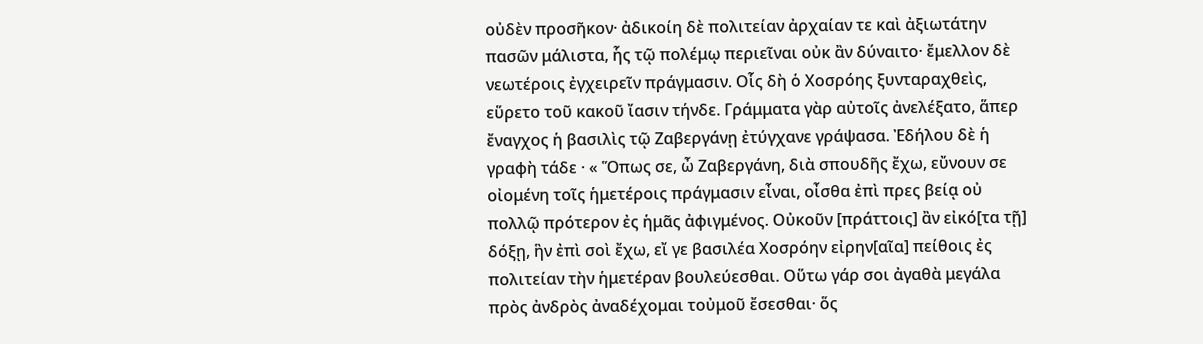οὐδὲν προσῆκον· ἀδικοίη δὲ πολιτείαν ἀρχαίαν τε καὶ ἀξιωτάτην πασῶν μάλιστα, ἧς τῷ πολέμῳ περιεῖναι οὐκ ἂν δύναιτο· ἔμελλον δὲ νεωτέροις ἐγχειρεῖν πράγμασιν. Οἷς δὴ ὁ Χοσρόης ξυνταραχθεὶς, εὕρετο τοῦ κακοῦ ἴασιν τήνδε. Γράμματα γὰρ αὐτοῖς ἀνελέξατο, ἅπερ ἔναγχος ἡ βασιλὶς τῷ Ζαβεργάνῃ ἐτύγχανε γράψασα. Ἐδήλου δὲ ἡ γραφὴ τάδε · « Ὅπως σε, ὦ Ζαβεργάνη, διὰ σπουδῆς ἔχω, εὔνουν σε οἰομένη τοῖς ἡμετέροις πράγμασιν εἶναι, οἶσθα ἐπὶ πρες βείᾳ οὐ πολλῷ πρότερον ἐς ἡμᾶς ἀφιγμένος. Οὐκοῦν [πράττοις] ἂν εἰκό[τα τῇ] δόξῃ, ἣν ἐπὶ σοὶ ἔχω, εἴ γε βασιλέα Χοσρόην εἰρην[αῖα] πείθοις ἐς πολιτείαν τὴν ἡμετέραν βουλεύεσθαι. Οὕτω γάρ σοι ἀγαθὰ μεγάλα πρὸς ἀνδρὸς ἀναδέχομαι τοὐμοῦ ἔσεσθαι· ὅς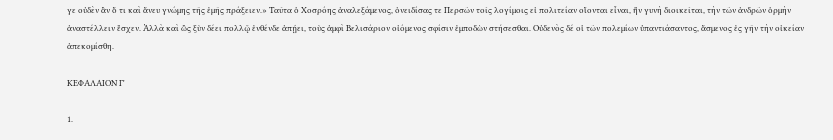γε οὐδὲν ἂν ὅ τι καὶ ἄνευ γνώμης τῆς ἐμῆς πράξειεν.» Ταῦτα ὁ Χοσρόης ἀναλεξάμενος, ὀνειδίσας τε Περσῶν τοῖς λογίμοις εἰ πολιτείαν οἴονται εἶναι, ἣν γυνὴ διοικεῖται, τὴν τῶν ἀνδρῶν ὁρμὴν ἀναστέλλειν ἔσχεν. Ἀλλὰ καὶ ὣς ξὺν δέει πολλῷ ἐνθένδε ἀπῄει, τοὺς ἀμφὶ Βελισάριον οἰόμενος σφίσιν ἐμποδὼν στήσεσθαι. Οὐδενὸς δέ οἱ τῶν πολεμίων ὑπαντιάσαντος, ἄσμενος ἐς γῆν τὴν οἰκείαν ἀπεκομίσθη.

ΚΕΦΑΛΑΙΟΝ Γ'

1.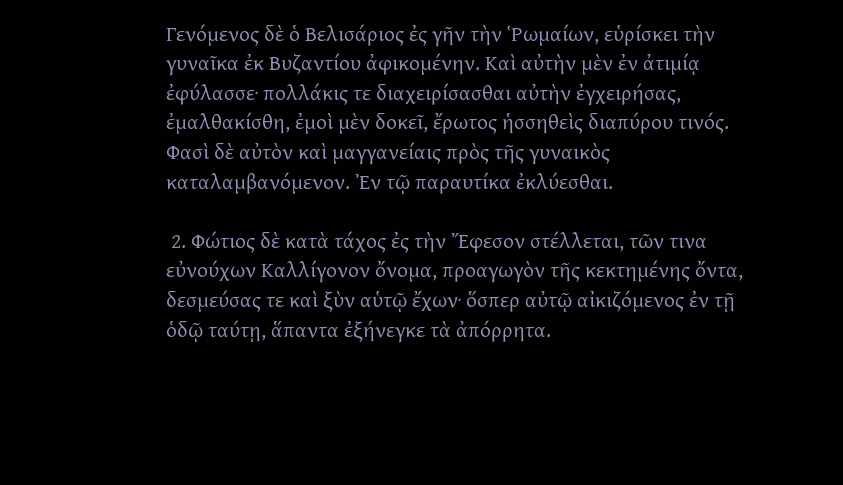Γενόμενος δὲ ὁ Βελισάριος ἐς γῆν τὴν Ῥωμαίων, εὑρίσκει τὴν γυναῖκα ἐκ Βυζαντίου ἀφικομένην. Καὶ αὐτὴν μὲν ἐν ἀτιμίᾳ ἐφύλασσε· πολλάκις τε διαχειρίσασθαι αὐτὴν ἐγχειρήσας, ἐμαλθακίσθη, ἐμοὶ μὲν δοκεῖ, ἔρωτος ἡσσηθεὶς διαπύρου τινός. Φασὶ δὲ αὐτὸν καὶ μαγγανείαις πρὸς τῆς γυναικὸς καταλαμβανόμενον. Ἐν τῷ παραυτίκα ἐκλύεσθαι.

 2. Φώτιος δὲ κατὰ τάχος ἐς τὴν Ἔφεσον στέλλεται, τῶν τινα εὐνούχων Καλλίγονον ὄνομα, προαγωγὸν τῆς κεκτημένης ὄντα, δεσμεύσας τε καὶ ξὺν αὑτῷ ἔχων· ὅσπερ αὐτῷ αἰκιζόμενος ἐν τῇ ὁδῷ ταύτῃ, ἅπαντα ἐξήνεγκε τὰ ἀπόρρητα.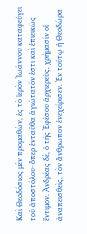Καὶ Θεοδόσιος μὲν προμαθὼν, ἐς τὸ ἱερὸν Ἰωάννου καταφεύγει τοῦ ἀποστόλου· ὅπερ ἐνταῦθα ἁγιώτατόν ἐστι καὶ ἐπιεικῶς ἔντιμον. Ἀνδρέας δὲ, ὁ τῆς Ἐφέσου ἀρχιερεὺς, χρήμασίν οἱ ἀναπεισθεὶς, τὸν ἄνθρωπον ἐνεχείρισεν. Ἐν τούτῳ ἡ Θεοδώρα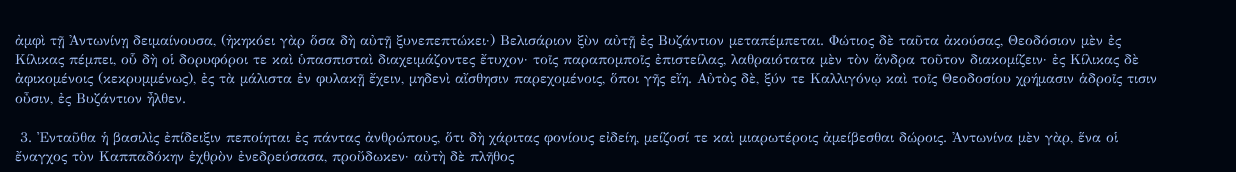ἀμφὶ τῇ Ἀντωνίνῃ δειμαίνουσα, (ἠκηκόει γὰρ ὅσα δὴ αὐτῇ ξυνεπεπτώκει·) Βελισάριον ξὺν αὐτῇ ἐς Βυζάντιον μεταπέμπεται. Φώτιος δὲ ταῦτα ἀκούσας, Θεοδόσιον μὲν ἐς Κίλικας πέμπει, οὗ δὴ οἱ δορυφόροι τε καὶ ὑπασπισταὶ διαχειμάζοντες ἔτυχον· τοῖς παραπομποῖς ἐπιστείλας, λαθραιότατα μὲν τὸν ἄνδρα τοῦτον διακομίζειν· ἐς Κίλικας δὲ ἀφικομένοις (κεκρυμμένως), ἐς τὰ μάλιστα ἐν φυλακῇ ἔχειν, μηδενὶ αἴσθησιν παρεχομένοις, ὅποι γῆς εἴη. Αὐτὸς δὲ, ξύν τε Καλλιγόνῳ καὶ τοῖς Θεοδοσίου χρήμασιν ἁδροῖς τισιν οὖσιν, ἐς Βυζάντιον ἦλθεν.

 3. Ἐνταῦθα ἡ βασιλὶς ἐπίδειξιν πεποίηται ἐς πάντας ἀνθρώπους, ὅτι δὴ χάριτας φονίους εἰδείη, μείζοσί τε καὶ μιαρωτέροις ἀμείβεσθαι δώροις. Ἀντωνίνα μὲν γὰρ, ἕνα οἱ ἔναγχος τὸν Καππαδόκην ἐχθρὸν ἐνεδρεύσασα, προὔδωκεν· αὐτὴ δὲ πλῆθος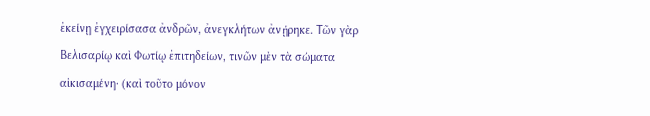ἐκείνῃ ἐγχειρίσασα ἀνδρῶν, ἀνεγκλήτων ἀνῄρηκε. Τῶν γὰρ Βελισαρίῳ καὶ Φωτίῳ ἐπιτηδείων, τινῶν μὲν τὰ σώματα αἰκισαμένη· (καὶ τοῦτο μόνον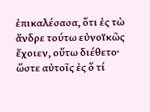ἐπικαλέσασα, ὅτι ἐς τὼ ἄνδρε τούτω εὐνοϊκῶς ἔχοιεν, οὕτω διέθετο· ὥστε αὐτοῖς ἐς ὅ τί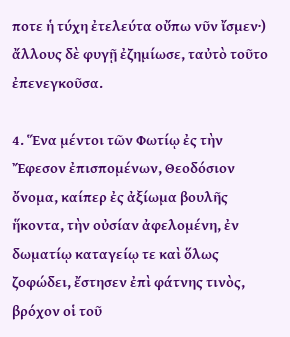ποτε ἡ τύχη ἐτελεύτα οὔπω νῦν ἴσμεν·) ἄλλους δὲ φυγῇ ἐζημίωσε, ταὐτὸ τοῦτο ἐπενεγκοῦσα.

4. Ἕνα μέντοι τῶν Φωτίῳ ἐς τὴν Ἔφεσον ἐπισπομένων, Θεοδόσιον ὄνομα, καίπερ ἐς ἀξίωμα βουλῆς ἥκοντα, τὴν οὐσίαν ἀφελομένη, ἐν δωματίῳ καταγείῳ τε καὶ ὅλως ζοφώδει, ἔστησεν ἐπὶ φάτνης τινὸς, βρόχον οἱ τοῦ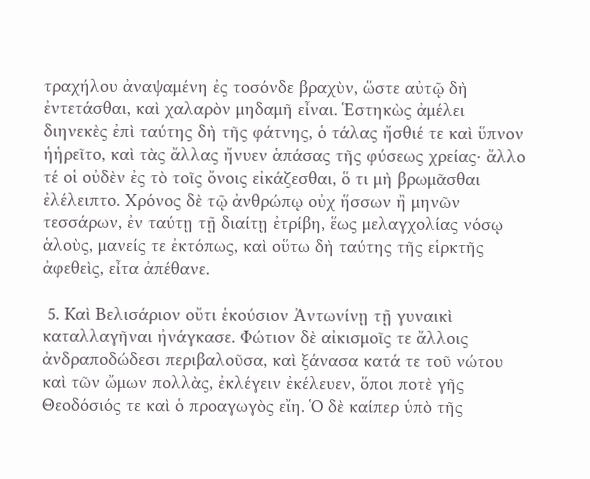τραχήλου ἀναψαμένη ἐς τοσόνδε βραχὺν, ὥστε αὐτῷ δὴ ἐντετάσθαι, καὶ χαλαρὸν μηδαμῆ εἶναι. Ἑστηκὼς ἀμέλει διηνεκὲς ἐπὶ ταύτης δὴ τῆς φάτνης, ὁ τάλας ἤσθιέ τε καὶ ὕπνον ἡἡρεῖτο, καὶ τὰς ἄλλας ἤνυεν ἁπάσας τῆς φύσεως χρείας· ἄλλο τέ οἱ οὐδὲν ἐς τὸ τοῖς ὄνοις εἰκάζεσθαι, ὅ τι μὴ βρωμᾶσθαι ἐλέλειπτο. Χρόνος δὲ τῷ ἀνθρώπῳ οὐχ ἥσσων ἢ μηνῶν τεσσάρων, ἐν ταύτῃ τῇ διαίτῃ ἐτρίβη, ἕως μελαγχολίας νόσῳ ἁλοὺς, μανείς τε ἐκτόπως, καὶ οὕτω δὴ ταύτης τῆς εἱρκτῆς ἀφεθεὶς, εἶτα ἀπέθανε.

 5. Καὶ Βελισάριον οὔτι ἑκούσιον Ἀντωνίνῃ τῇ γυναικὶ καταλλαγῆναι ἠνάγκασε. Φώτιον δὲ αἰκισμοῖς τε ἄλλοις ἀνδραποδώδεσι περιβαλοῦσα, καὶ ξάνασα κατά τε τοῦ νώτου καὶ τῶν ὤμων πολλὰς, ἐκλέγειν ἐκέλευεν, ὅποι ποτὲ γῆς Θεοδόσιός τε καὶ ὁ προαγωγὸς εἴη. Ὁ δὲ καίπερ ὑπὸ τῆς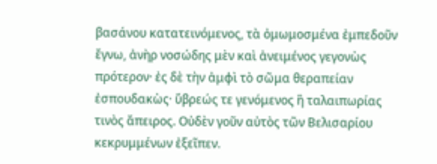βασάνου κατατεινόμενος, τὰ ὀμωμοσμένα ἐμπεδοῦν ἔγνω, ἀνὴρ νοσώδης μὲν καὶ ἀνειμένος γεγονὼς πρότερον· ἐς δὲ τὴν ἀμφὶ τὸ σῶμα θεραπείαν ἐσπουδακὼς· ὕβρεώς τε γενόμενος ἢ ταλαιπωρίας τινὸς ἄπειρος. Οὐδὲν γοῦν αὐτὸς τῶν Βελισαρίου κεκρυμμένων ἐξεῖπεν.